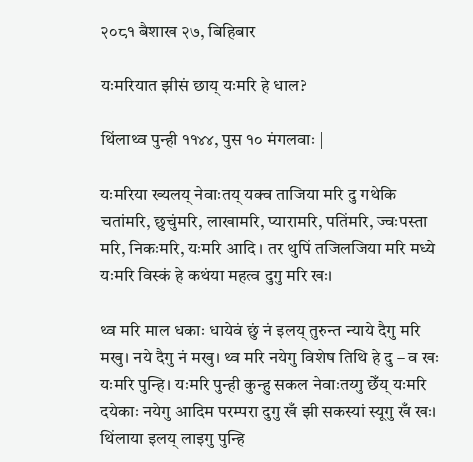२०८१ बैशाख २७, बिहिबार

यःमरियात झीसं छाय् यःमरि हे धाल?

थिंलाथ्व पुन्ही ११४४, पुस १० मंगलवाः |

यःमरिया ख्यलय् नेवाःतय् यक्व ताजिया मरि दु गथेकि चतांमरि, छुचुंमरि, लाखामरि, प्यारामरि, पतिंमरि, ज्वःपस्ता मरि, निकःमरि, यःमरि आदि । तर थुपिं तजिलजिया मरि मध्ये यःमरि विस्कं हे कथंया महत्व दुगु मरि खः।

थ्व मरि माल धकाः धायेवं छुं नं इलय् तुरुन्त न्याये दैगु मरि मखु। नये दैगु नं मखु। थ्व मरि नयेगु विशेष तिथि हे दु – व खः यःमरि पुन्हि। यःमरि पुन्ही कुन्हु सकल नेवाःतय्गु छेँय् यःमरि दयेकाः नयेगु आदिम परम्परा दुगु खँ झी सकस्यां स्यूगु खँ खः। थिंलाया इलय् लाइगु पुन्हि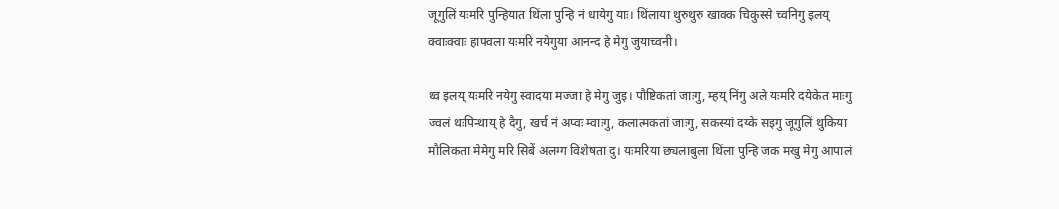जूगुलिं यःमरि पुन्हियात थिंला पुन्हि नं धायेगु याः। थिंलाया थुरुथुरु खाक्क चिकुस्से च्वनिगु इलय् क्वाःक्वाः हाफ्वला यःमरि नयेगुया आनन्द हे मेगु जुयाच्वनी।

थ्व इलय् यःमरि नयेगु स्वादया मज्जा हे मेगु जुइ। पौष्टिकतां जाःगु, म्हय् निंगु अले यःमरि दयेकेत माःगु ज्वलं थःपिन्थाय् हे दैगु, खर्च नं अप्वः म्वाःगु, कलात्मकतां जाःगु, सकस्यां दय्के सइगु जूगुलिं थुकिया मौलिकता मेमेगु मरि सिबें अलग्ग विशेषता दु। यःमरिया छ्यलाबुला थिंला पुन्हि जक मखु मेगु आपालं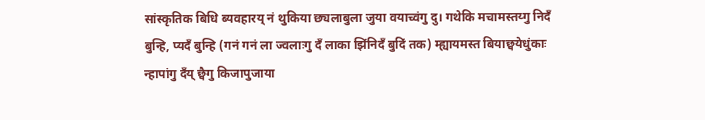सांस्कृतिक बिधि ब्यवहारय् नं थुकिया छ्यलाबुला जुया वयाच्वंगु दु। गथेकि मचामस्तय्गु निदँ बुन्हि, प्यदँ बुन्हि (गनं गनं ला ज्वलाःगु दँ लाका झिंनिदँ बुदिं तक) म्ह्यायमस्त बियाछ्वयेधुंकाः न्हापांगु दँय् छ्वैगु किजापुजाया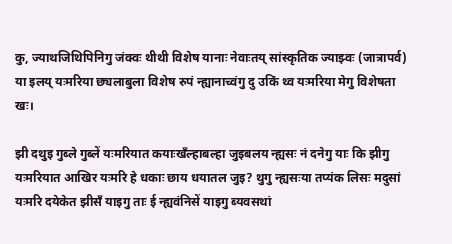कु, ज्याथजिथिपिनिगु जंक्वः थीथी विशेष यानाः नेवाःतय् सांस्कृतिक ज्याझ्वः (जात्रापर्व) या इलय् यःमरिया छ्यलाबुला विशेष रुपं न्ह्यानाच्वंगु दु उकिं थ्व यःमरिया मेगु विशेषता खः।

झी दथुइ गुब्ले गुब्लें यःमरियात कयाःखँल्हाबल्हा जुइबलय न्ह्यसः नं दनेगु याः कि झीगु यःमरियात आखिर यःमरि हे धकाः छाय धयातल जुइ? थुगु न्ह्यसःया तप्यंक लिसः मदुसां यःमरि दयेकेत झीसँ याइगु ताः ई न्ह्यवंनिसें याइगु ब्यवसथां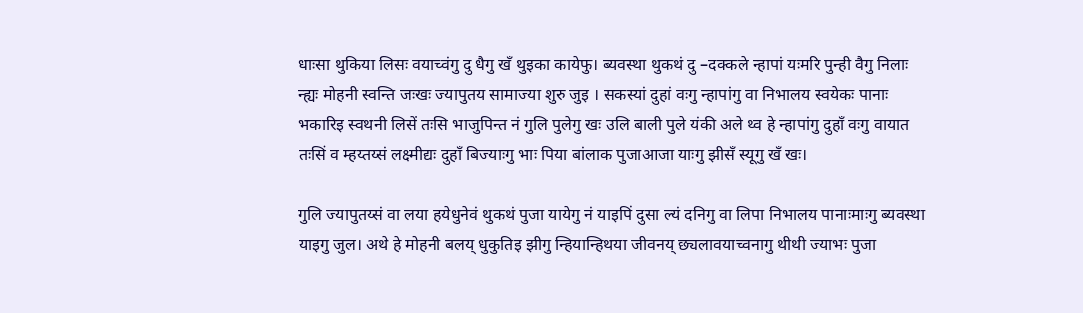धाःसा थुकिया लिसः वयाच्वंगु दु धैगु खँ थुइका कायेफु। ब्यवस्था थुकथं दु –दक्कले न्हापां यःमरि पुन्ही वैगु निलाः न्ह्यः मोहनी स्वन्ति जःखः ज्यापुतय सामाज्या शुरु जुइ । सकस्यां दुहां वःगु न्हापांगु वा निभालय स्वयेकः पानाः भकारिइ स्वथनी लिसें तःसि भाजुपिन्त नं गुलि पुलेगु खः उलि बाली पुले यंकी अले थ्व हे न्हापांगु दुहाँ वःगु वायात तःसिं व म्हय्तय्सं लक्ष्मीद्यः दुहाँ बिज्याःगु भाः पिया बांलाक पुजाआजा याःगु झीसँ स्यूगु खँ खः।

गुलि ज्यापुतय्सं वा लया हयेधुनेवं थुकथं पुजा यायेगु नं याइपिं दुसा ल्यं दनिगु वा लिपा निभालय पानाःमाःगु ब्यवस्था याइगु जुल। अथे हे मोहनी बलय् धुकुतिइ झीगु न्हियान्हिथया जीवनय् छ्यलावयाच्वनागु थीथी ज्याभः पुजा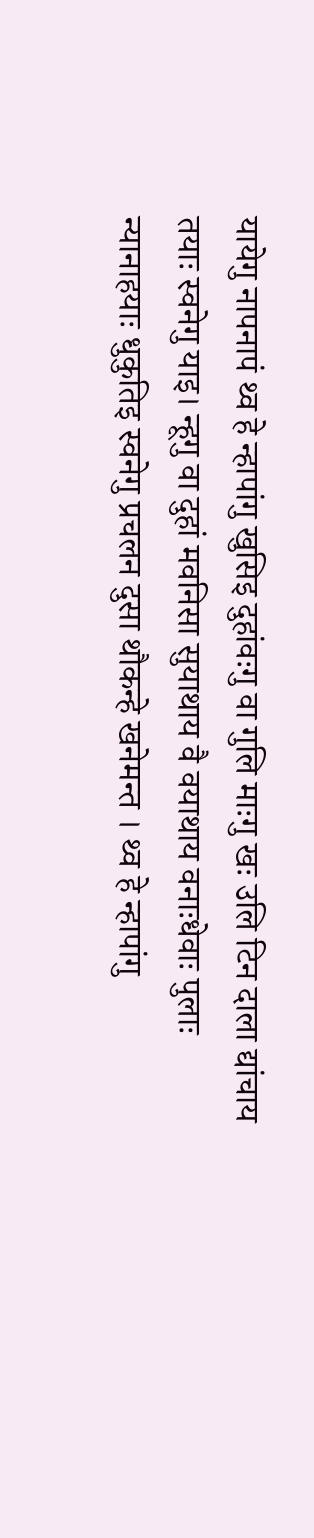यायेगु नापनापं थ्व हे न्हापांगु खुसिइ दुहांवःगु वा गुलि माःगु खः उलि टिन दाला द्यांचाय तयाः स्वनेगु याइ। न्हूगु वा दुहां मवनिसा सुयाथाय वै वयाथाय वनाःधेवाः पुलाः न्यानाहयाः धुकुतिइ स्वनेगु प्रचलन दुसा थौकन्हे खनेमन्त । थ्व हे न्हापांगु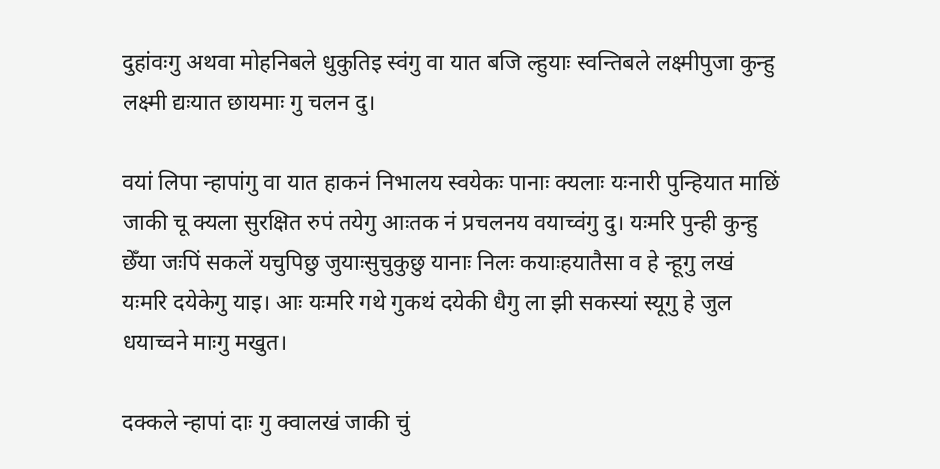दुहांवःगु अथवा मोहनिबले धुकुतिइ स्वंगु वा यात बजि ल्हुयाः स्वन्तिबले लक्ष्मीपुजा कुन्हु लक्ष्मी द्यःयात छायमाः गु चलन दु।

वयां लिपा न्हापांगु वा यात हाकनं निभालय स्वयेकः पानाः क्यलाः यःनारी पुन्हियात माछिं जाकी चू क्यला सुरक्षित रुपं तयेगु आःतक नं प्रचलनय वयाच्वंगु दु। यःमरि पुन्ही कुन्हु छेँया जःपिं सकलें यचुपिछु जुयाःसुचुकुछु यानाः निलः कयाःहयातैसा व हे न्हूगु लखं यःमरि दयेकेगु याइ। आः यःमरि गथे गुकथं दयेकी धैगु ला झी सकस्यां स्यूगु हे जुल धयाच्वने माःगु मखुत।

दक्कले न्हापां दाः गु क्वालखं जाकी चुं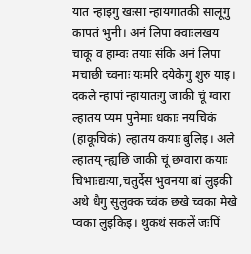यात न्हाइगु खःसा न्हायगातकी सालूगु कापतं भुनी। अनं लिपा क्वाःलखय चाकू व हाम्वः तयाः संकि अनं लिपा मचाछी च्वनाः यःमरि दयेकेगु शुरु याइ। दकले न्हापां न्हायातःगु जाकी चूं ग्वारा ल्हातय प्यम पुनेमाः धकाः नयचिकं (हाकूचिकं) ल्हातय कयाः बुलिइ। अले ल्हातय् न्ह्यछि जाकी चूं छग्वारा कयाः चिभाःद्यःया,चतुर्देस भुवनया बां लुइकी अथे धैगु सुलुक्क च्वंक छखे च्वका मेखे प्वका लुइकिइ। थुकथं सकलें जःपिं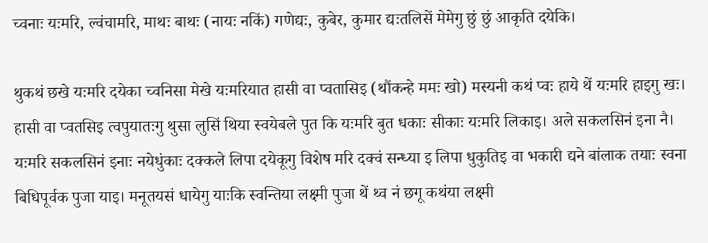च्वनाः यःमरि, ल्वंचामरि, माथः बाथः (नायः नकिं) गणेद्यः, कुबेर, कुमार द्यःतलिसें मेमेगु छुं छुं आकृति दयेकि।

थुकथं छखे यःमरि दयेका च्वनिसा मेखे यःमरियात हासी वा प्वतासिइ (थौंकन्हे ममः खो) मस्यनी कथं प्वः हाये थें यःमरि हाइगु खः। हासी वा प्वतसिइ त्वपुयातःगु थुसा लुसिं थिया स्वयेबले पुत कि यःमरि बुत धकाः सीकाः यःमरि लिकाइ। अले सकलसिनं इना नै। यःमरि सकलसिनं इनाः नयेधुंकाः दक्कले लिपा दयेकूगु विशेष मरि दक्वं सन्ध्या इ लिपा धुकुतिइ वा भकारी द्यने बांलाक तयाः स्वना बिधिपूर्वक पुजा याइ। मनूतयसं धायेगु याःकि स्वन्तिया लक्ष्मी पुजा थें थ्व नं छगू कथंया लक्ष्मी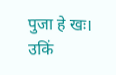पुजा हे खः। उकिं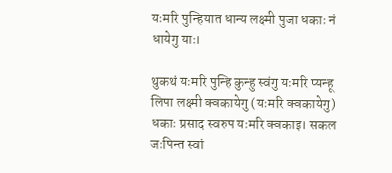यःमरि पुन्हियात धान्य लक्ष्मी पुजा धकाः नं धायेगु याः।

थुकथं यःमरि पुन्हि कुन्हु स्वंगु यःमरि प्यन्हू लिपा लक्ष्मी क्वकायेगु (यःमरि क्वकायेगु) धकाः प्रसाद स्वरुप यःमरि क्वकाइ। सकल जःपिन्त स्वां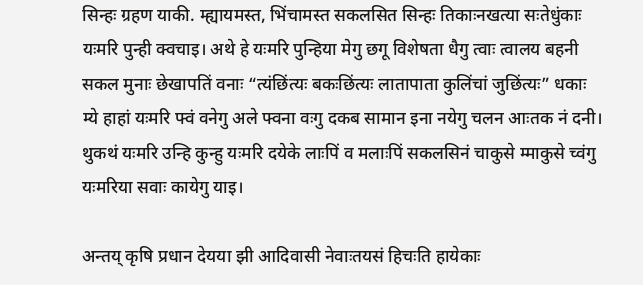सिन्हः ग्रहण याकी. म्ह्यायमस्त, भिंचामस्त सकलसित सिन्हः तिकाःनखत्या सःतेधुंकाः यःमरि पुन्ही क्वचाइ। अथे हे यःमरि पुन्हिया मेगु छगू विशेषता धैगु त्वाः त्वालय बहनी सकल मुनाः छेखापतिं वनाः “त्यंछिंत्यः बकःछिंत्यः लातापाता कुलिंचां जुछिंत्यः” धकाः म्ये हाहां यःमरि फ्वं वनेगु अले फ्वना वःगु दकब सामान इना नयेगु चलन आःतक नं दनी। थुकथं यःमरि उन्हि कुन्हु यःमरि दयेके लाःपिं व मलाःपिं सकलसिनं चाकुसे म्माकुसे च्वंगु यःमरिया सवाः कायेगु याइ।

अन्तय् कृषि प्रधान देयया झी आदिवासी नेवाःतयसं हिचःति हायेकाः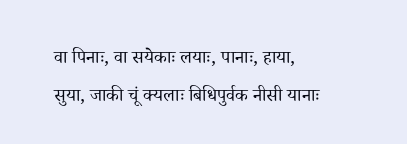वा पिनाः, वा सयेकाः लयाः, पानाः, हाया, सुया, जाकी चूं क्यलाः बिधिपुर्वक नीसी यानाः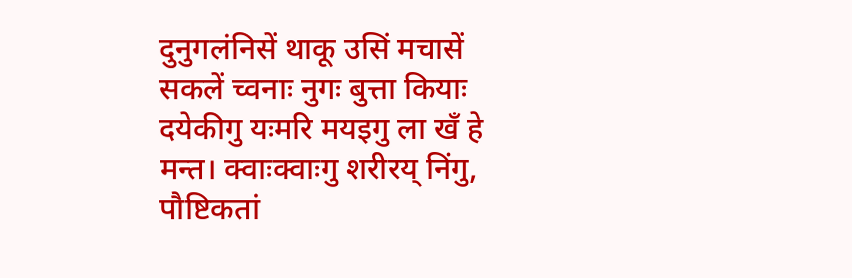दुनुगलंनिसें थाकू उसिं मचासें सकलें च्वनाः नुगः बुत्ता कियाः दयेकीगु यःमरि मयइगु ला खँ हे मन्त। क्वाःक्वाःगु शरीरय् निंगु, पौष्टिकतां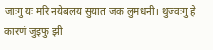जाःगु यः मरि नयेबलय सुयात जक लुमधनी। थुज्वःगु हे कारणं जुइफु झी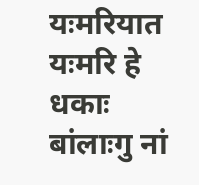यःमरियात यःमरि हे धकाः बांलाःगु नां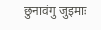छुनावंगु जुइमाः